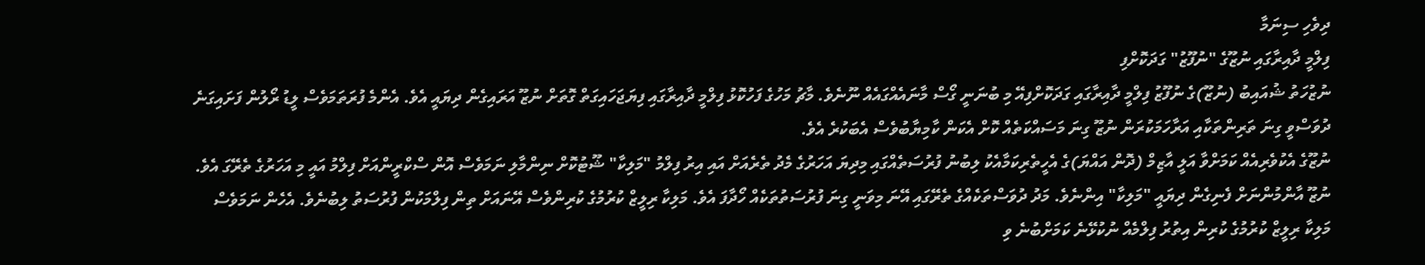ދިވެހި ސިނަމާ
ފިލްމީ ދާއިރާގައި ނުޒޫގެ "ނުފޫޒު" ގަދަކޮށްފި
ނުޒުހަތު ޝުއައިބު (ނުޒޫ)ގެ ނުފޫޒު ފިލްމީ ދާއިރާގައި ގަދަކޮށްފިއޭ މި ބުނަނީ ގޯސް މާނައެއްގައެއް ނޫނެވެ. މާޗު މަހުގެ ފަހުކޮޅު ފިލްމީ ދާއިރާގައި ފިޔަޖަހައިގަތް ގޮތަށް ނުޒޫ އަރައިގެން ދިޔައީ އެވެ. އެންމެ ފުރަތަމަވެސް ލީޑު ރޯލުން ފަށައިގަނެ ދުވަސްވީ ގިނަ ތަރިންތަކާއި އަރާހަމަކުރަން ނުޒޫ ގިނަ މަސައްކަތެއް ކޮށް އެކަން ކާމިޔާބުވެސް އެބަކުރެ އެވެ.
ނުޒޫގެ އެކުވެރިއެއް ކަމަށްވާ އަލީ އާޒިމް (ދޮން އައްޔަ)ގެ އެހީތެރިކަމާއެކު ލިބުނު ފުރުސަތެއްގައި މިދިޔަ އަހަރުގެ މެދު ތެރެއަށް އައި އިރު ފިލްމު "މަލިކާ" ޝޫޓުކޮށް ނިންމާލި ނަމަވެސް އޮން ސްކްރީންއަށް ފިލްމު އައީ މި އަހަރުގެ ތެރޭގަ އެވެ. ނުޒޫ އާންމުންނަށް ފެނިގެން ދިޔައީ "މަލިކާ" އިންނެވެ. މަދު ދުވަސްތަކެއްގެ ތެރޭގައި އޭނަ މިވަނީ ގިނަ ފުރުސަތުތަކެއް ހޯދާފަ އެވެ. މަލިކާ ރިލީޒް ކުރުމުގެ ކުރިންވެސް އޭނައަށް ތިން ފިލްމަކުން ފުރުސަތު ލިބުނެވެ. އެހެން ނަމަވެސް މަލިކާ ރިލީޒް ކުރުމުގެ ކުރިން އިތުރު ފިލްމެއް ނުކުޅޭނެ ކަމަށްބުނެ ވި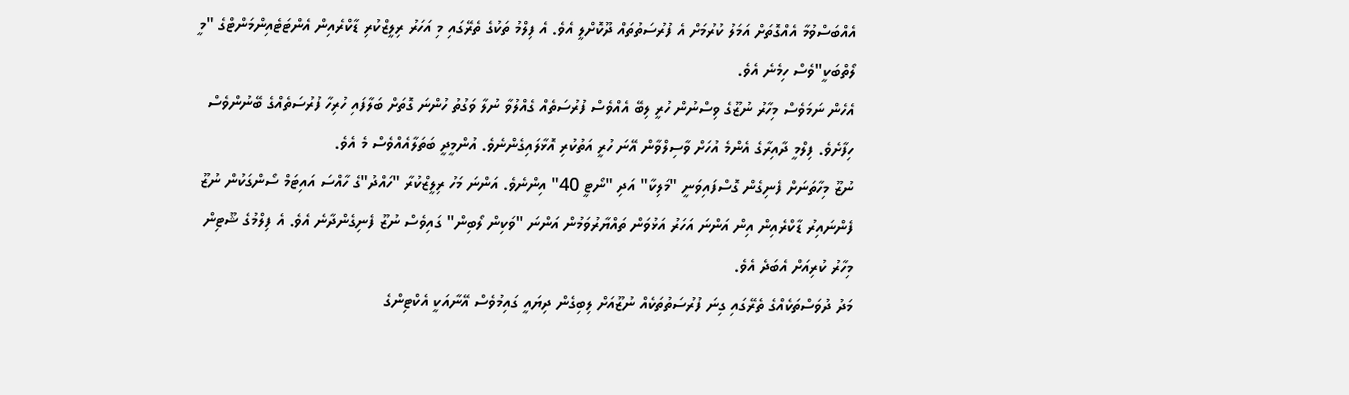އެއްބަސްވުމާ އެއްގޮތަށް އަމަލު ކުރުމަށް އެ ފުރުސަތުތައް ދޫކޮށްލީ އެވެ. އެ ފިލްމު ތަކުގެ ތެރޭގައި މި އަހަރު ރިލީޒްކުރި ޑާކްރެއިން އެންޓަޓެއިންމަންޓްގެ "މީ ލޯތްބަކީ"ވެސް ހިމެނެ އެވެ.
އެހެން ނަމަވެސް މިހާރު ނުޒޫގެ ވިސްނުން ހުރީ ލިބޭ އެއްވެސް ފުރުސަތެއް ގެއްލުވާ ނުލާ ވަގުތު ހުންނަ ގޮތަށް ބަލާފައި ހުރިހާ ފުރުސަތެއްގެ ބޭނުންވެސް ހިފާށެވެ. ފިލްމީ ދާއިރާގެ އެންމެ އުހަށް ވާސިލްވާން އޭނަ ހުރީ އަތުކުރި އޮޅާލައިގެންނެވެ. އުންމީދީ ބަތަލާއެއްވެސް މެ އެވެ.
ނުޒޫ މިހާތަނަށް ފެނިގެން ގޮސްފައިވަނީ "މަލިކާ" އަދި "ނޯޓީ 40" އިންނެވެ. އަންނަ މަހު ރިލީޒްކުރާ "ހައްދު"ގެ ހާއްސަ އައިޓަމް ސޯންގަކުން ނުޒޫ ފެންނައިރު ޑާކްރެއިން އިން އަންނަ އަހަރު އަޅުވަން ތައްޔާރުވަމުން އަންނަ "ވަކިން ލޯބިން" ގައިވެސް ނުޒޫ ފެނިގެންދާނެ އެވެ. އެ ފިލްމުގެ ޝޫޓިން މިހާރު ކުރިއަށް އެބަދެ އެވެ.
މަދު ދުވަސްތަކެއްގެ ތެރޭގައި ގިނަ ފުރުސަތުތަކެއް ނުޒޫއަށް ލިބިގެން ދިޔައީ ގައިމުވެސް އޭނާއަކީ އެކްޓިންގެ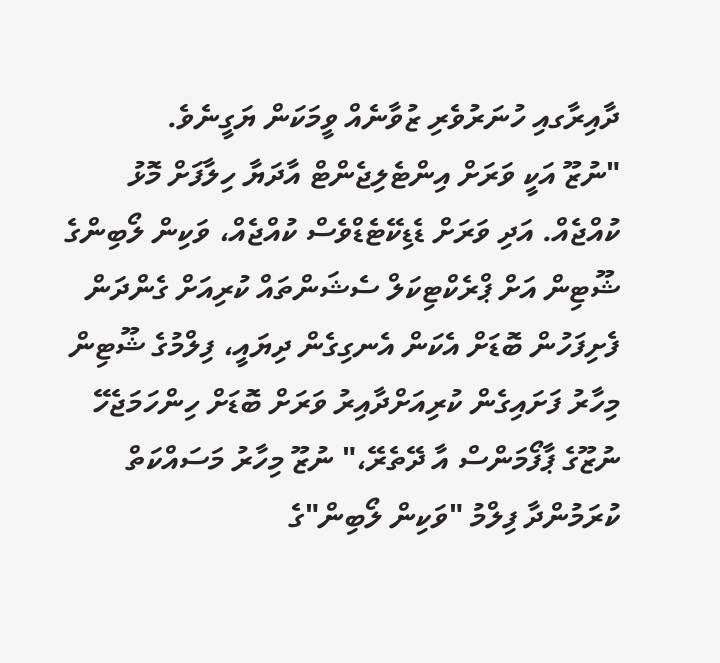ދާއިރާގއި ހުނަރުވެރި ޒުވާނެއް ވީމަކަން ޔަގީނެވެ.
"ނުޒޫ އަކީ ވަރަށް އިންޓެލިޖެންޓް އާދަޔާ ހިލާފަށް މޮޅު ކުއްޖެއް. އަދި ވަރަށް ޑެޑިކޭޓެޑްވެސް ކުއްޖެއް، ވަކިން ލޯބިންގެ ޝޫޓިން އަށް ޕްރެކްޓިކަލް ސެޝަންތައް ކުރިއަށް ގެންދަން ފެށިފަހުން ބޮޑަށް އެކަން އެނގިގެން ދިޔައީ، ފިލްމުގެ ޝޫޓިން މިހާރު ފަށައިގެން ކުރިއަށްދާއިރު ވަރަށް ބޮޑަށް ހިންހަމަޖެހޭ ނުޒޫގެ ޕާފޯމަންސް އާ ދޭތެރޭ،" ނުޒޫ މިހާރު މަސައްކަތް ކުރަމުންދާ ފިލްމު "ވަކިން ލޯބިން"ގެ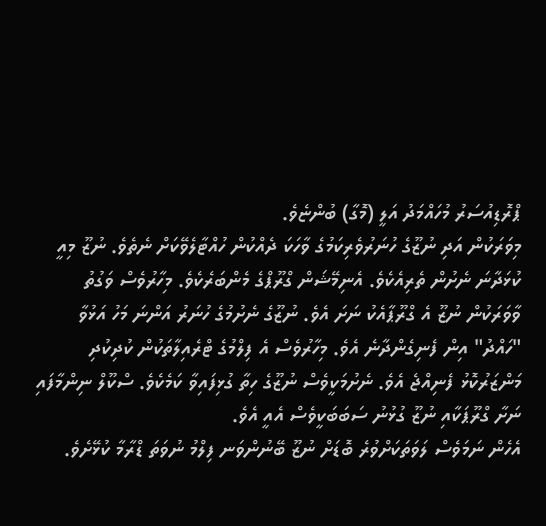ޕްރޮޑިއުސަރު މުހައްމަދު އަލީ (މޮގާ) ބުންޏެވެ.
މިވަރަކުން އަދި ނުޒޫގެ ހުނަރުވެރިކަމުގެ ވާހަކަ ދެއްކުން ހުއްޓާލެވޭކަށް ނެތެވެ. ނުޒޫ މިއީ ކުޅަދާނަ ނެށުން ތެރިއެކެވެ. އެނިމޭޝަން ގްރޫޕްގެ މެންބަރެކެވެ. މިހާރުވެސް ވަގުތު ވާވަރަކުން ނުޒޫ އެ ގްރޫޕާއެކު ނަށަ އެވެ. ނުޒޫގެ ނެށުމުގެ ހުނަރު އަންނަ މަހު އަޅުވާ "ހައްދު" އިން ފެނިގެންދާނެ އެވެ. މިހާރުވެސް އެ ފިލްމުގެ ޓްރެއިލާތަކުން ކުދިކުދި މަންޒަރުކޮޅު ފެނިއްޖެ އެވެ. ނެށުމަކީވެސް ނުޒޫގެ ހިތާ ގުޅިފައިވާ ކަމެކެވެ. ސްކޫލް ނިންމާފައި ނަށާ ގްރޫޕަކާއި ނުޒޫ ގުޅުނު ސަބަބަކީވެސް އެއީ އެވެ.
އެހެން ނަމަވެސް ލަވަތަކަށްވުރެ ބޮޑަށް ނުޒޫ ބޭނުންވަނ ފިލްމު ނުވަތަ ޑްރާމާ ކުޅޭށެވެ.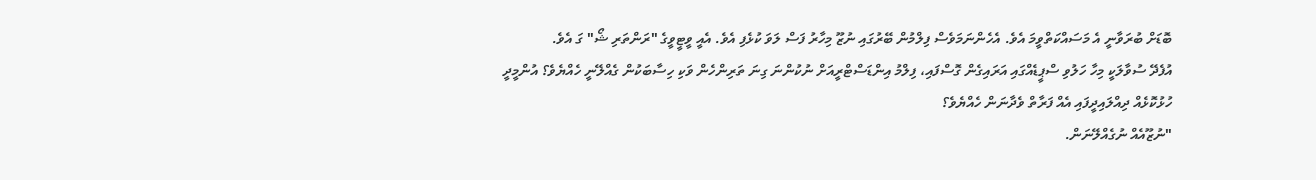ބޮޑަށް ބުރަވާނީ އެ މަސައްކަތްވީމަ އެވެ. އެހެންނަމަވެސް ފިލްމުން ބޭރުގައި ނުޒޫ މިހާރު ފަސް ލަވަ ކުޅެފި އެވެ. އެއީ ވީޓީވީގެ "ރަންތަރި ޝޯ" ގަ އެވެ.
އުފެދޭ ސުވާލަކީ މިހާ ހަލުވި ސްޕީޑެއްގައި އަރައިގެން ގޮސްފައި، ފިލްމު އިންޑަސްޓްރީއަށް ނުކުންނަ ގިނަ ތަރިންހެން ވަކި ހިސާބަކުން ގެއްލޭނީ ހެއްޔެވެ؟ އުންމީދީ ހުޅުކޮޅެއް ދިއްލައިދީފައި އެއް ފަރާތް ވެދާނަން ހެއްޔެވެ؟
"ނުޒޫއެއް ނުގެއްލޭނަން.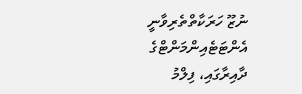ނުޒޫ ހަރަކާތްތެރިވާނީ އެންޓަޓެއިންމަންޓްގެ ދާއިރާގައި، ފިލްމު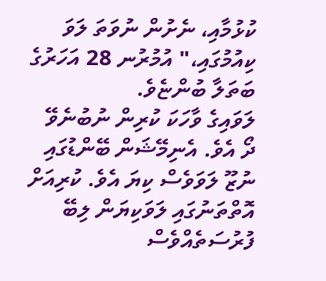ކުޅުމާއި، ނެށުން ނުވަތަ ލަވަ ކިއުމުގައި،" އުމުރުނ 28 އަހަރުގެ ބަތަލާ ބުންޏެވެ.
ލަވައިގެ ވާހަކަ ކުރިން ނުބުނެވޭ ދޯ އެވެ. އެނިމޭޝަން ބޭންޑުގައި ނުޒޫ ލަވަވެސް ކިޔަ އެވެ. ކުރިއަށް އޮތްތަނުގައި ލަވަކިޔަން ލިބޭ ފުރުސަތެއްވެސް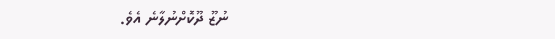ނުޒޫ ދޫކޮށްނުލާނެ އެވެ.